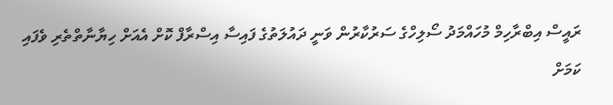ރައީސް އިބްރާހިމް މުހައްމަދު ސޯލިހްގެ ސަރުކާރުން ވަނީ ދައުލަތުގެ ފައިސާ އިސްރާފް ކޮށް އެއަށް ހިޔާނާތްތެރި ވެފައި ކަމަށް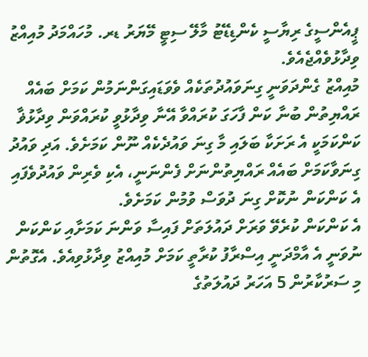ޕީއެންސީގެ ރިޔާސީ ކެންޑިޑޭޓު މާލޭ ސިޓީ މޭޔަރު ޑރ. މުހައްމަދު މުއިއްޒު ވިދާޅުވެއްޖެއެވެ.
މުއިއްޒު ގެންދަވަނީ ގިނަވައުދުތަކެއް ވެވަޑައިގަންނަމުން ކަމަށް ބައެއް ރައްޔިތުން ބުނާ ކަން ފާހަގަ ކުރައްވާ އޭނާ ވިދާޅުވީ ކުރައްވަން ވިދާޅުޥާ ކަންކަމަކީ އެ ރަށަކާ ބަލައި މާ ގިނަ ވައުދެކެއް ނޫން ކަމަށެވެ. އަދި ވައުދު ގިނަވާކަމަށް ބައެއް ރައްޔިތުންނަށް ފެންނަނީ، އެކި ވެރިން ވައުދުވެފައި އެ ކަންކަން ނުކޮށް ގިނަ ދުވަސް ވުމުން ކަމަށެވެ.
އެ ކަންކަން ކުރެވޭ ވަރަށް ދައުލަތަށް ފައިސާ ވަންނަ ކަމަށާއި ކަންކަން ނުވަނީ އެ އާމްދަނީ އިސްރާފު ކުރާތީ ކަމަށް މުއިއްޒު ވިދާޅުވިއެވެ. އެގޮތުން މި ސަރުކާރުން 5 އަހަރު ދައުލަތުގެ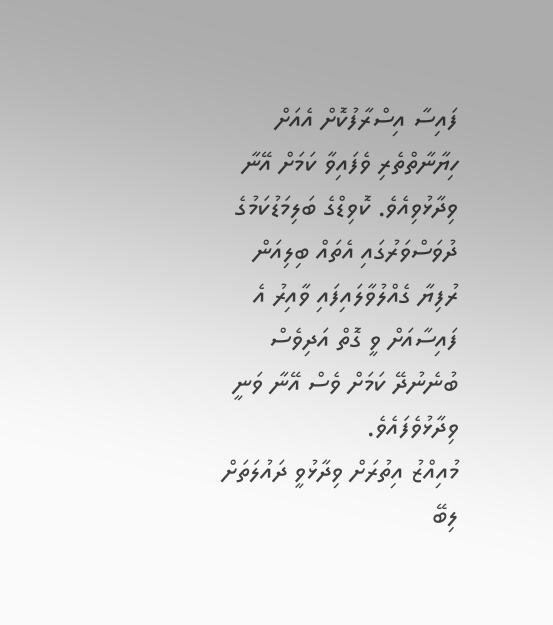ފައިސާ އިސްރާފުކޮށް އެއަށް ހިޔާނާތްތެރި ވެފައިވާ ކަމަށް އޭނާ ވިދާޅުވިއެވެ. ކޮވިޑްގެ ބަލިމަޑުކަމުގެ ދުވަސްވަރުގައި އެތައް ބިލިއަން ރުފިޔާ ގެއްލުވާލައިފައި ވާއިރު އެ ފައިސާއަށް ވީ ގޮތް އަދިވެސް ބުނެނުދޭ ކަމަށް ވެސް އޭނާ ވަނީ ވިދާޅުވެފައެވެ.
މުއިއްޒު އިތުރަށް ވިދާޅުވީ ދައުލަތަށް ލިބޭ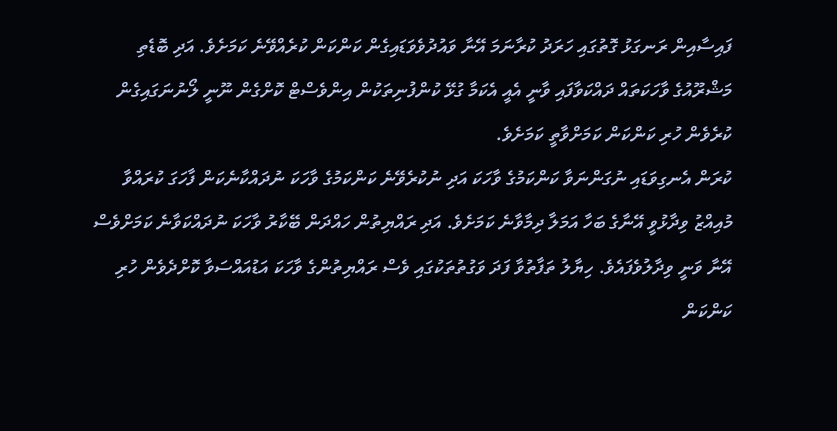ފައިސާއިން ރަނގަޅު ގޮތުގައި ހަރަދު ކުރާނަމަ އޭނާ ވައުދުވެވަޑައިގެން ކަންކަން ކުރެއްވޭނެ ކަމަށެވެ. އަދި ބޮޑެތި މަޝްރޫއުގެ ވާހަކަތައް ދައްކަވާފައި ވާނީ އެއީ އެކަމާ ގުޅޭ ކުންފުނިތަކުން އިންވެސްޓް ކޮށްގެން ނޫނީ ލޯނުނަގައިގެން ކުރެވެން ހުރި ކަންކަން ކަމަށްވާތީ ކަމަށެވެ.
ކުރަން އެނގިވަޑައި ނުގަންނަވާ ކަންކަމުގެ ވާހަކަ އަދި ނުކުރެވޭނެ ކަންކަމުގެ ވާހަކަ ނުދައްކާނެކަން ފާހަގަ ކުރައްވާ މުއިއްޒު ވިދާޅުވީ އޭނާގެ ބަހާ އަމަލާ ދިމާވާނެ ކަމަށެވެ. އަދި ރައްޔިތުން ހައްދަން ބޭކާރު ވާހަކަ ނުދައްކަވާނެ ކަމަށްވެސް އޭނާ ވަނީ ވިދާލުވެފައެވެ. ހިޔާލު ތަފާތުވާ ފަދަ ވަގުތުތަކުގައި ވެސް ރައްޔިތުންގެ ވާހަކަ އަޑުއައްސަވާ ކޮށްދެވެން ހުރި ކަންކަން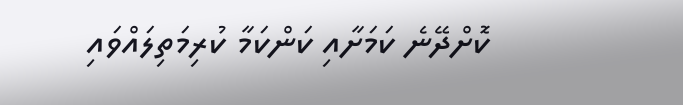ކޮށްދޭނެ ކަމަށާއި ކަންކަމާ ކުރިމަތިލައްވައި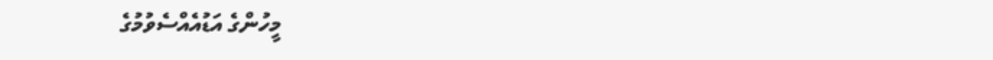މީހުންގެ އަޑުއެއްސެވުމުގެ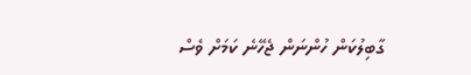ގާބިލުކަން ހުންނަން ޖެހޭނެ ކަމަށް ވެސް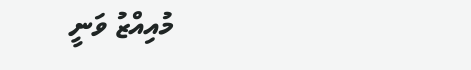މުއިއްޒު ވަނީ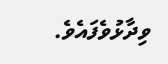ވިދާޅުވެފައެވެ.